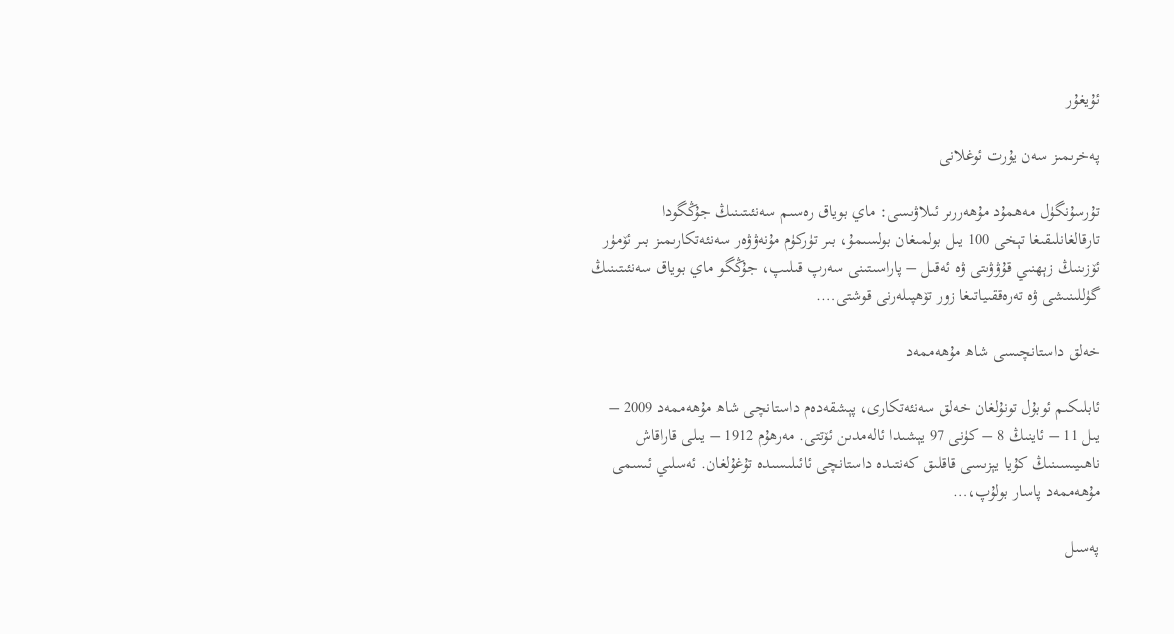ئۇيغۇر

پەخرىمىز سەن يۇرت ئوغلانى

تۇرسۇنگۈل مەھمۇد مۇھەررىر ئىلاۋىسى: ماي بوياق رەسىم سەنئىتىنىڭ جۇڭگودا تارقالغانلىقىغا تېخى 100 يىل بولمىغان بولسىمۇ، بىر تۈركۈم مۇنەۋۋەر سەنئەتكارىمىز بىر ئۆمۈر ئۆزىنىڭ زېھنىي قۇۋۋىتى ۋە ئەقىل – پاراسىتىنى سەرپ قىلىپ، جۇڭگو ماي بوياق سەنئىتىنىڭ گۈللىنىشى ۋە تەرەققىياتىغا زور تۆھپىلەرنى قوشتى….

خەلق داستانچىسى شاھ مۇھەممەد

ئابلىكىم ئوبۇل تونۇلغان خەلق سەنئەتكارى، پېشقەدەم داستانچى شاھ مۇھەممەد 2009 – يىل 11 – ئاينىڭ 8 – كۈنى 97 يېشىدا ئالەمدىن ئۆتتى. مەرھۇم 1912 – يىلى قاراقاش ناھىيىسىنىڭ كۇيا يېزىسى قاقلىق كەنتىدە داستانچى ئائىلىسىدە تۇغۇلغان. ئەسلىي ئىسمى مۇھەممەد پاسار بولۇپ،…

پەسىل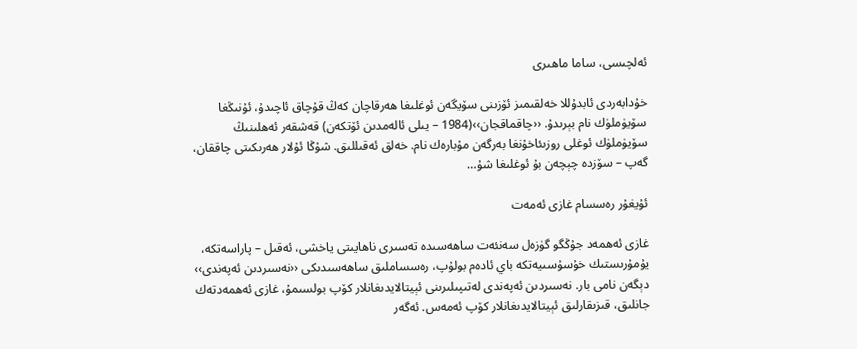ئەلچىسى، ساما ماھىرى

خۇدابەردى ئابدۇللا خەلقىمىز ئۆزىنى سۆيگەن ئوغلىغا ھەرقاچان كەڭ قۇچاق ئاچىدۇ، ئۇنىڭغا سۆيۈملۈك نام بېرىدۇ. ‹‹چاقماقجان››(1984 – يىلى ئالەمدىن ئۆتكەن) قەشقەر ئەھلىنىڭ سۆيۈملۈك ئوغلى روزىئاخۇنغا بەرگەن مۇبارەك نام. خەلق ئەقىللىق. شۇڭا ئۇلار ھەرىكىتى چاققان، گەپ – سۆزدە چېچەن بۇ ئوغلىغا شۇ…

ئۇيغۇر رەسسام غازى ئەمەت

غازى ئەھمەد جۇڭگو گۈزەل سەنئەت ساھەسىدە تەسىرى ناھايىتى ياخشى، ئەقىل – پاراسەتكە، يۇمۇرىستىك خۇسۇسىيەتكە باي ئادەم بولۇپ، رەسساملىق ساھەسىدىكى ‹‹نەسىردىن ئەپەندى›› دېگەن نامى بار. نەسىردىن ئەپەندى لەتىپىلىرىنى ئېيتالايدىغانلار كۆپ بولسىمۇ، غازى ئەھمەدتەك جانلىق، قىزىقارلىق ئېيتالايدىغانلار كۆپ ئەمەس. ئەگەر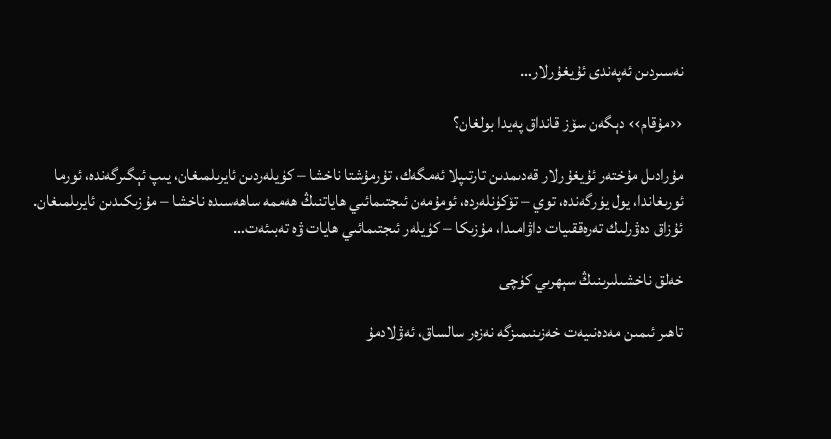نەسىردىن ئەپەندى ئۇيغۇرلار…

‹‹مۇقام›› دېگەن سۆز قانداق پەيدا بولغان؟

مۇرادىل مۇختەر ئۇيغۇرلار قەدىمدىن تارتىپلا ئەمگەك، تۇرمۇشتا ناخشا – كۈيلەردىن ئايرىلمىغان، يىپ ئېگىرگەندە، ئورما ئورىغاندا، يول يۈرگەندە، توي – تۆكۈنلەردە، ئومۇمەن ئىجتىمائىي ھاياتنىڭ ھەممە ساھەسىدە ناخشا – مۇزىكىدىن ئايرىلمىغان. ئۇزاق دەۋرلىك تەرەققىيات داۋامىدا، مۇزىكا – كۈيلەر ئىجتىمائىي ھايات ۋە تەبىئەت…

خەلق ناخشىلىرىنىڭ سېھرىي كۈچى

تاھىر ئىمىن مەدەنىيەت خەزىنىمىزگە نەزەر سالساق، ئەۋلادمۇ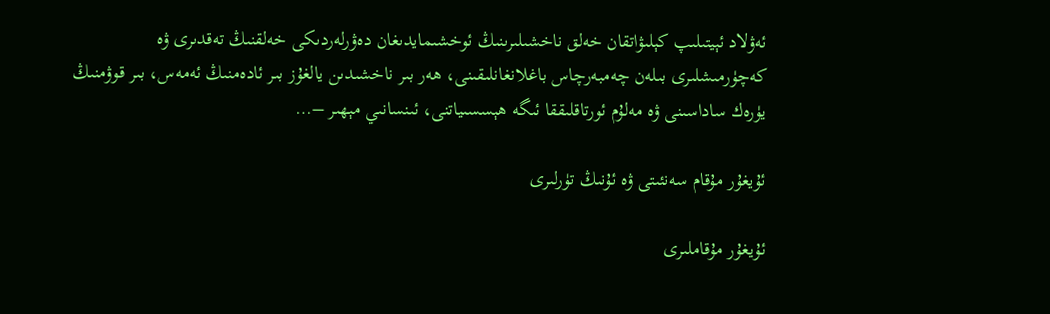ئەۋلاد ئېيتىلىپ كېلىۋاتقان خەلق ناخشىلىرىنىڭ ئوخشىمايدىغان دەۋرلەردىكى خەلقنىڭ تەقدىرى ۋە كەچۈرمىشلىرى بىلەن چەمبەرچاس باغلانغانلىقىنى، ھەر بىر ناخشىدىن يالغۇز بىر ئادەمنىڭ ئەمەس، بىر قوۋمنىڭ يۈرەك ساداسىنى ۋە مەلۇم ئورتاقلىققا ئىگە ھېسسىياتنى، ئىنسانىي مېھىر –…

ئۇيغۇر مۇقام سەنئىتى ۋە ئۇنىڭ تۈرلىرى

ئۇيغۇر مۇقاملىرى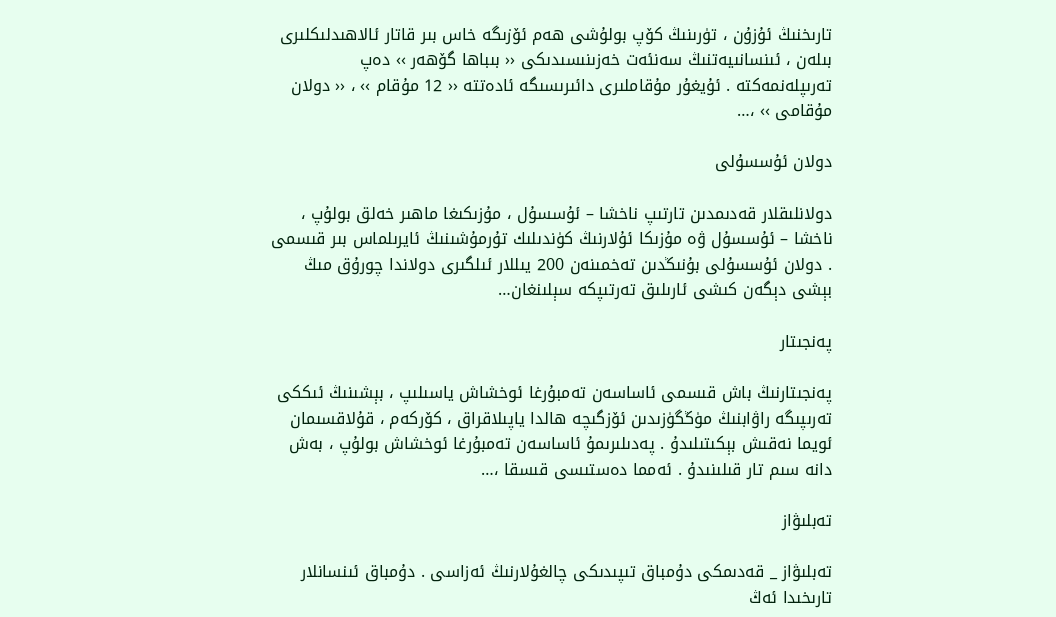تارىخنىڭ ئۇزۇن ، تۈرىنىڭ كۆپ بولۇشى ھەم ئۆزىگە خاس بىر قاتار ئالاھىدلىكلىرى بىلەن ، ئىنسانىيەتنىڭ سەنئەت خەزىنىسىدىكى ‹‹ بىباھا گۆھەر ›› دەپ تەرىپلەنمەكتە . ئۇيغۇر مۇقاملىرى دائىرىسىگە ئادەتتە ‹‹ 12 مۇقام ›› ، ‹‹ دولان مۇقامى ›› ،…

دولان ئۇسسۇلى

دولانلىقلار قەدىمدىن تارتىپ ناخشا – ئۇسسۇل ، مۇزىكىغا ماھىر خەلق بولۇپ ، ناخشا – ئۇسسۇل ۋە مۇزىكا ئۇلارنىڭ كۈندىلىك تۇرمۇشىنىڭ ئايرىلماس بىر قىسمى . دولان ئۇسسۇلى بۇنىڭدىن تەخمىنەن 200 يىللار ئىلگىرى دولاندا چورۇق مىڭ بېشى دېگەن كىشى ئارىلىق تەرتىپكە سېلىنغان…

پەنجىتار

پەنجىتارنىڭ باش قىسمى ئاساسەن تەمبۇرغا ئوخشاش ياسىلىپ ، بېشىنىڭ ئىككى تەرىپىگە راۋابنىڭ مۈڭگۈزىدىن ئۆزگىچە ھالدا ياپىلاقراق ، كۆركەم ، قۇلاقسىمان ئويما نەقىش بېكىتىلىدۇ . پەدىلىرىمۇ ئاساسەن تەمبۇرغا ئوخشاش بولۇپ ، بەش دانە سىم تار قىلىنىدۇ . ئەمما دەستىسى قىسقا ،…

تەبلىۋاز

تەبلىۋاز _ قەدىمكى دۇمباق تىپىدىكى چالغۇلارنىڭ ئەزاسى . دۇمباق ئىنسانلار تارىخىدا ئەڭ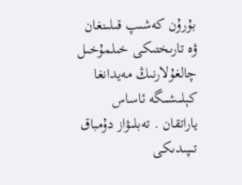بۇرۇن كەشىپ قىلىنغان ۋە تارىختىكى خىلمۇخىل چالغۇلارنىڭ مەيدانغا كېلىشىگە ئاساس ياراتقان . تەبلىۋاز دۇمباق تىپىدىكى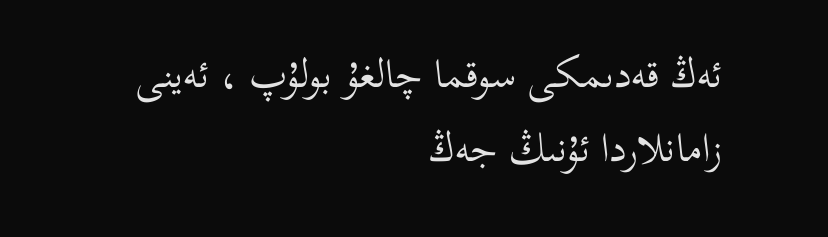ئەڭ قەدىمكى سوقما چالغۇ بولۇپ ، ئەينى زامانلاردا ئۇنىڭ جەڭ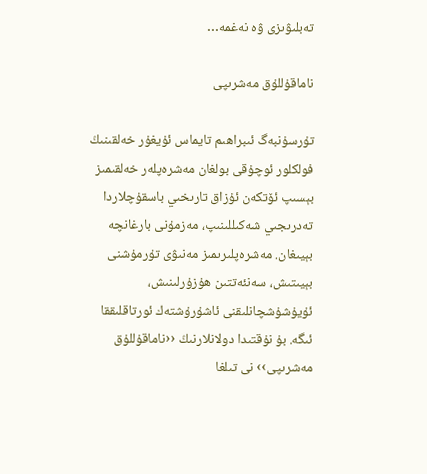تەبلىۋىزى ۋە نەغمە…

ناماقۇللۇق مەشرىپى

تۇرسۇنبەگ ئىبراھىم تايماس ئۇيغۇر خەلقىنىڭ فولكلور ئوچۇقى بولغان مەشرەپلەر خەلقىمىز بېسىپ ئۆتكەن ئۇزاق تارىخىي باسقۇچلاردا تەدرىجىي شەكىللىنىپ، مەزمۇنى بارغانچە بېيىغان. مەشرەپلىرىمىز مەنىۋى تۇرمۇشنى بېيىتىش، سەنئەتتىن ھۇزۇرلىنىش، ئۇيۇشۇشچانلىقنى ئاشۇرۇشتەك ئورتاقلىققا ئىگە. بۇ نۇقتىدا دولانلارنىڭ ‹‹ناماقۇللۇق مەشرىپى›› نى تىلغا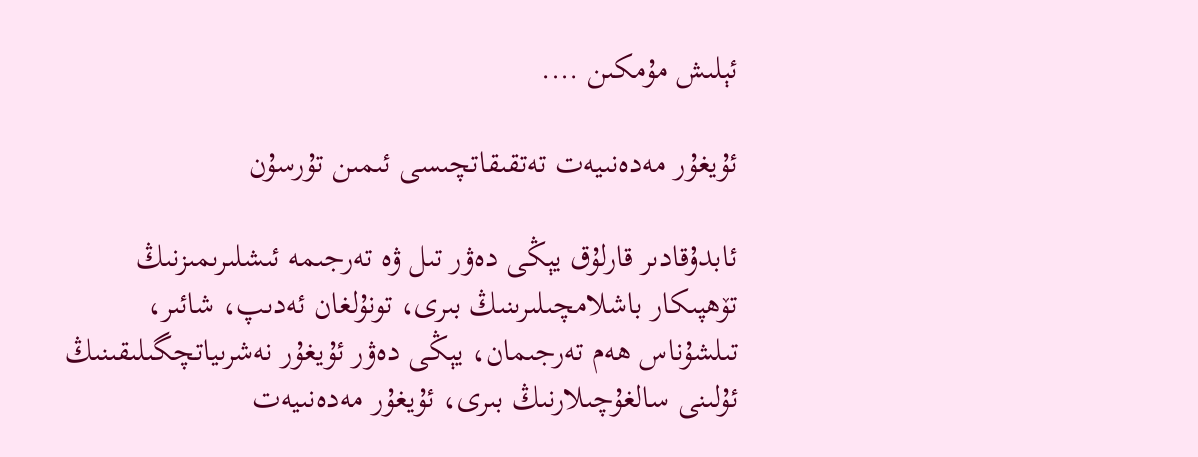ئېلىش مۇمكىن ….

ئۇيغۇر مەدەنىيەت تەتقىقاتچىسى ئىمىن تۇرسۇن

ئابدۇقادىر قارلۇق يېڭى دەۋر تىل ۋە تەرجىمە ئىشلىرىمىزنىڭ تۆھپىكار باشلامچىلىرىنىڭ بىرى، تونۇلغان ئەدىپ، شائىر، تىلشۇناس ھەم تەرجىمان، يېڭى دەۋر ئۇيغۇر نەشرىياتچگىلىقىنىڭ ئۇلىنى سالغۇچىلارنىڭ بىرى، ئۇيغۇر مەدەنىيەت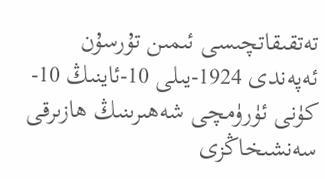تەتقىقاتچىسى ئىمىن تۇرسۇن ئەپەندى 1924-يىلى 10-ئاينىڭ 10-كۈنى ئۈرۈمچى شەھىرىنىڭ ھازىرقى سەنشىخاڭزى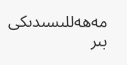مەھەللىسىدىكى بىر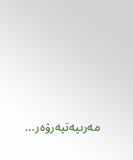مەرىپەتپەرۋەر…